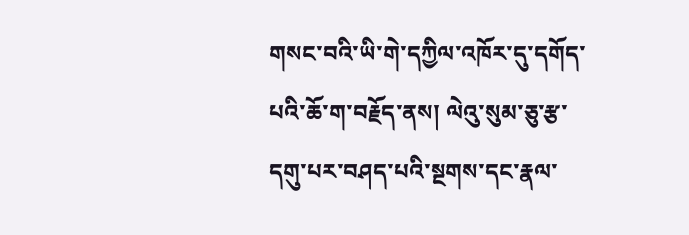གསང་བའི་ཡི་གེ་དཀྱིལ་འཁོར་དུ་དགོད་པའི་ཆོ་ག་བརྗོད་ནས། ལེའུ་སུམ་ཅུ་རྩ་དགུ་པར་བཤད་པའི་སྔགས་དང་རྣལ་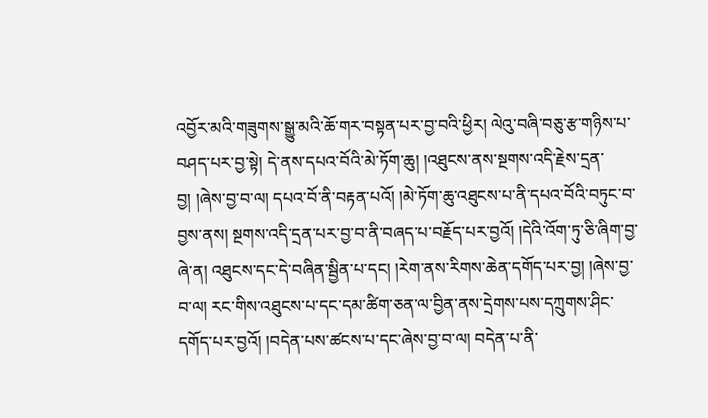འབྱོར་མའི་གཟུགས་སྒྱུ་མའི་ཆོ་གར་བསྟན་པར་བྱ་བའི་ཕྱིར། ལེའུ་བཞི་བཅུ་རྩ་གཉིས་པ་བཤད་པར་བྱ་སྟེ། དེ་ནས་དཔའ་བོའི་མེ་ཏོག་ཆུ། །འཐུངས་ནས་སྔགས་འདི་རྗེས་དྲན་བྱ། །ཞེས་བྱ་བ་ལ། དཔའ་བོ་ནི་བརྟན་པའོ། །མེ་ཏོག་ཆུ་འཐུངས་པ་ནི་དཔའ་བོའི་བཏུང་བ་བྱས་ནས། སྔགས་འདི་དྲན་པར་བྱ་བ་ནི་བཞད་པ་བརྗོད་པར་བྱའོ། །དེའི་འོག་ཏུ་ཅི་ཞིག་བྱ་ཞེ་ན། འཐུངས་དང་དེ་བཞིན་སྦྱིན་པ་དང། །རེག་ནས་རིགས་ཆེན་དགོད་པར་བྱ། །ཞེས་བྱ་བ་ལ། རང་གིས་འཐུངས་པ་དང་དམ་ཚིག་ཅན་ལ་བྱིན་ནས་དྲེགས་པས་དཀྲུགས་ཤིང་དགོད་པར་བྱའོ། །བདེན་པས་ཚངས་པ་དང་ཞེས་བྱ་བ་ལ། བདེན་པ་ནི་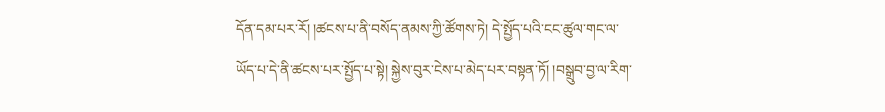དོན་དམ་པར་རོ། །ཚངས་པ་ནི་བསོད་ནམས་ཀྱི་ཚོགས་ཏེ། དེ་སྤྱོད་པའི་ངང་ཚུལ་གང་ལ་ཡོད་པ་དེ་ནི་ཚངས་པར་སྤྱོད་པ་སྟེ། སྐྱེས་བུར་ངེས་པ་མེད་པར་བསྟན་ཏོ། །བསྒྲུབ་བྱ་ལ་རིག་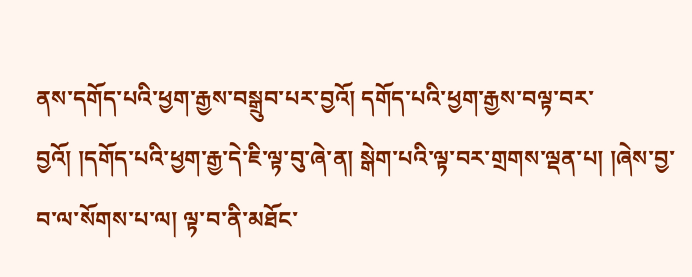ནས་དགོད་པའི་ཕྱག་རྒྱས་བསྒྲུབ་པར་བྱའོ། དགོད་པའི་ཕྱག་རྒྱས་བལྟ་བར་བྱའོ། །དགོད་པའི་ཕྱག་རྒྱ་དེ་ཇི་ལྟ་བུ་ཞེ་ན། སྒེག་པའི་ལྟ་བར་གྲགས་ལྡན་པ། །ཞེས་བྱ་བ་ལ་སོགས་པ་ལ། ལྟ་བ་ནི་མཐོང་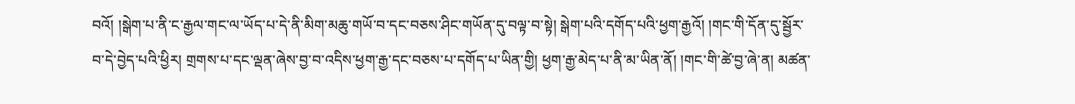བའོ། །སྒེག་པ་ནི་ང་རྒྱལ་གང་ལ་ཡོད་པ་དེ་ནི་མིག་མཆུ་གཡོ་བ་དང་བཅས་ཤིང་གཡོན་དུ་བལྟ་བ་སྟེ། སྒེག་པའི་དགོད་པའི་ཕྱག་རྒྱའོ། །གང་གི་དོན་དུ་སྦྱོར་བ་དེ་བྱེད་པའི་ཕྱིར། གྲགས་པ་དང་ལྡན་ཞེས་བྱ་བ་འདིས་ཕྱག་རྒྱ་དང་བཅས་པ་དགོད་པ་ཡིན་གྱི། ཕྱག་རྒྱ་མེད་པ་ནི་མ་ཡིན་ནོ། །གང་གི་ཚེ་བྱ་ཞེ་ན། མཚན་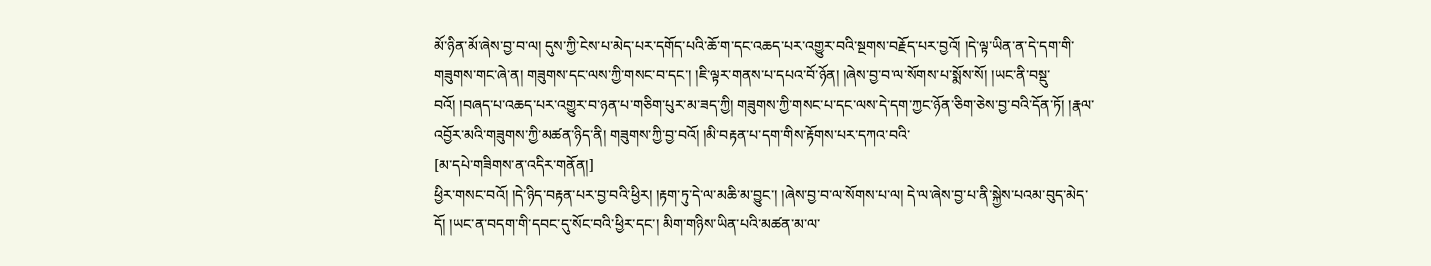མོ་ཉིན་མོ་ཞེས་བྱ་བ་ལ། དུས་ཀྱི་ངེས་པ་མེད་པར་དགོད་པའི་ཆོ་ག་དང་འཆད་པར་འགྱུར་བའི་སྔགས་བརྗོད་པར་བྱའོ། །དེ་ལྟ་ཡིན་ན་དེ་དག་གི་གཟུགས་གང་ཞེ་ན། གཟུགས་དང་ལས་ཀྱི་གསང་བ་དང་། །ཇི་ལྟར་གནས་པ་དཔའ་བོ་ཉོན། །ཞེས་བྱ་བ་ལ་སོགས་པ་སྨོས་སོ། །ཡང་ནི་བསྡུ་བའོ། །བཞད་པ་འཆད་པར་འགྱུར་བ་ཉན་པ་གཅིག་པུར་མ་ཟད་ཀྱི། གཟུགས་ཀྱི་གསང་པ་དང་ལས་དེ་དག་ཀྱང་ཉོན་ཅིག་ཅེས་བྱ་བའི་དོན་ཏོ། །རྣལ་འབྱོར་མའི་གཟུགས་ཀྱི་མཚན་ཉིད་ནི། གཟུགས་ཀྱི་བྱ་བའོ། །མི་བརྟན་པ་དག་གིས་རྟོགས་པར་དཀའ་བའི་
[མ་དཔེ་གཟིགས་ན་འདིར་གནོན།]
ཕྱིར་གསང་བའོ། །དེ་ཉིད་བརྟན་པར་བྱ་བའི་ཕྱིར། །རྟག་ཏུ་དེ་ལ་མཆི་མ་བྱུང་། །ཞེས་བྱ་བ་ལ་སོགས་པ་ལ། དེ་ལ་ཞེས་བྱ་པ་ནི་སྐྱེས་པའམ་བུད་མེད་དོ། །ཡང་ན་བདག་གི་དབང་དུ་སོང་བའི་ཕྱིར་དང་། མིག་གཉིས་ཡིན་པའི་མཚན་མ་ལ་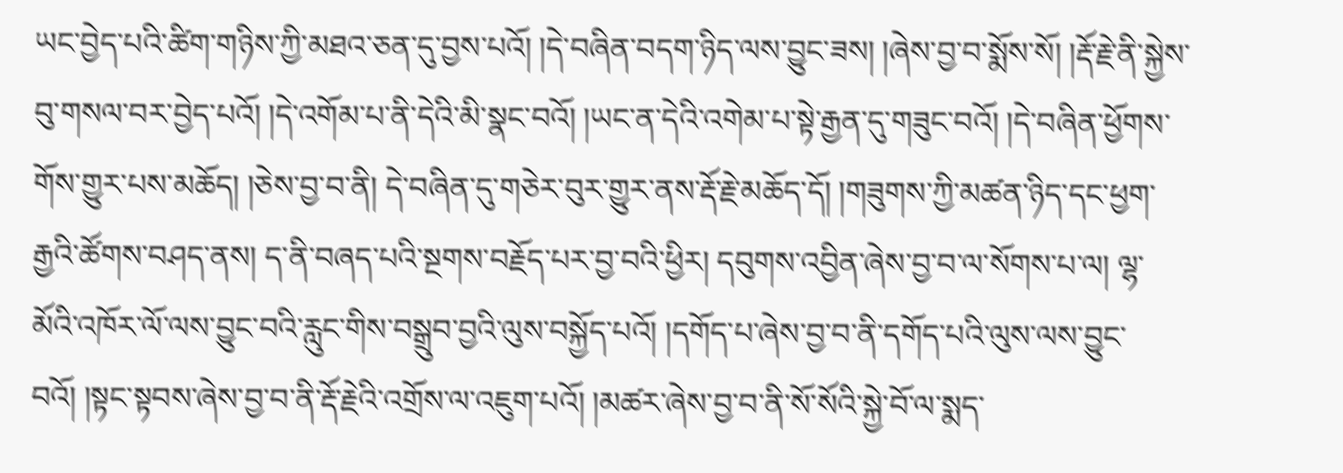ཡང་བྱེད་པའི་ཚིག་གཉིས་ཀྱི་མཐའ་ཅན་དུ་བྱས་པའོ། །དེ་བཞིན་བདག་ཉིད་ལས་བྱུང་ཟས། །ཞེས་བྱ་བ་སྨོས་སོ། །རྡོ་རྗེ་ནི་སྐྱེས་བུ་གསལ་བར་བྱེད་པའོ། །དེ་འགོམ་པ་ནི་དེའི་མི་སྣང་བའོ། །ཡང་ན་དེའི་འགེམ་པ་སྟེ་རྒྱན་དུ་གཟུང་བའོ། །དེ་བཞིན་ཕྱོགས་གོས་གྱུར་པས་མཆོད། །ཅེས་བྱ་བ་ནི། དེ་བཞིན་དུ་གཅེར་བུར་གྱུར་ནས་རྡོ་རྗེ་མཆོད་དོ། །གཟུགས་ཀྱི་མཚན་ཉིད་དང་ཕྱག་རྒྱའི་ཚོགས་བཤད་ནས། ད་ནི་བཞད་པའི་སྔགས་བརྗོད་པར་བྱ་བའི་ཕྱིར། དབུགས་འབྱིན་ཞེས་བྱ་བ་ལ་སོགས་པ་ལ། ལྷ་མོའི་འཁོར་ལོ་ལས་བྱུང་བའི་རླུང་གིས་བསྒྲུབ་བྱའི་ལུས་བསྐྱོད་པའོ། །དགོད་པ་ཞེས་བྱ་བ་ནི་དགོད་པའི་ལུས་ལས་བྱུང་བའོ། །སྟང་སྟབས་ཞེས་བྱ་བ་ནི་རྡོ་རྗེའི་འགྲོས་ལ་འཇུག་པའོ། །མཚར་ཞེས་བྱ་བ་ནི་སོ་སོའི་སྐྱེ་བོ་ལ་སྨད་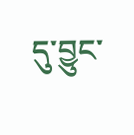དུ་བྱུང་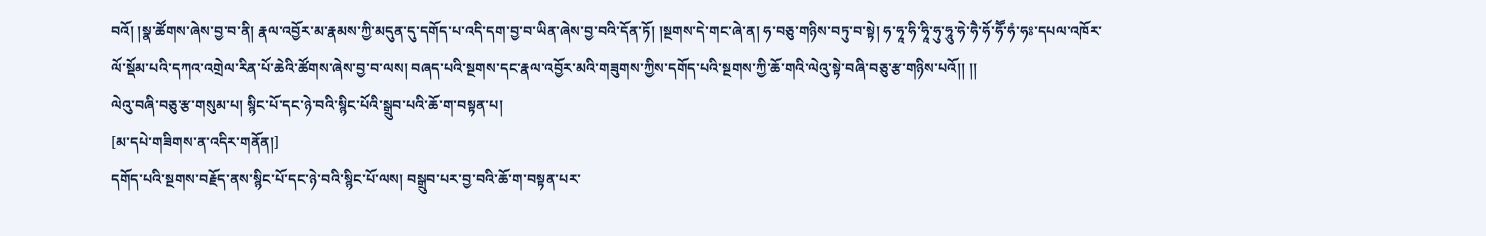བའོ། །སྣ་ཚོགས་ཞེས་བྱ་བ་ནི། རྣལ་འབྱོར་མ་རྣམས་ཀྱི་མདུན་དུ་དགོད་པ་འདི་དག་བྱ་བ་ཡིན་ཞེས་བྱ་བའི་དོན་ཏོ། །སྔགས་དེ་གང་ཞེ་ན། ཧ་བཅུ་གཉིས་བཏུ་བ་སྟེ། ཧ་ཧཱ་ཧི་ཧཱི་ཧུ་ཧཱུ་ཧེ་ཧཻ་ཧོ་ཧཽ་ཧཾ་ཧཿ་དཔལ་འཁོར་ལོ་སྡོམ་པའི་དཀའ་འགྲེལ་རིན་པོ་ཆེའི་ཚོགས་ཞེས་བྱ་བ་ལས། བཞད་པའི་སྔགས་དང་རྣལ་འབྱོར་མའི་གཟུགས་ཀྱིས་དགོད་པའི་སྔགས་ཀྱི་ཆོ་གའི་ལེའུ་སྟེ་བཞི་བཅུ་རྩ་གཉིས་པའོ།། །།
ལེའུ་བཞི་བཅུ་རྩ་གསུམ་པ། སྙིང་པོ་དང་ཉེ་བའི་སྙིང་པོའི་སྒྲུབ་པའི་ཆོ་ག་བསྟན་པ།
[མ་དཔེ་གཟིགས་ན་འདིར་གནོན།]
དགོད་པའི་སྔགས་བརྗོད་ནས་སྙིང་པོ་དང་ཉེ་བའི་སྙིང་པོ་ལས། བསྒྲུབ་པར་བྱ་བའི་ཆོ་ག་བསྟན་པར་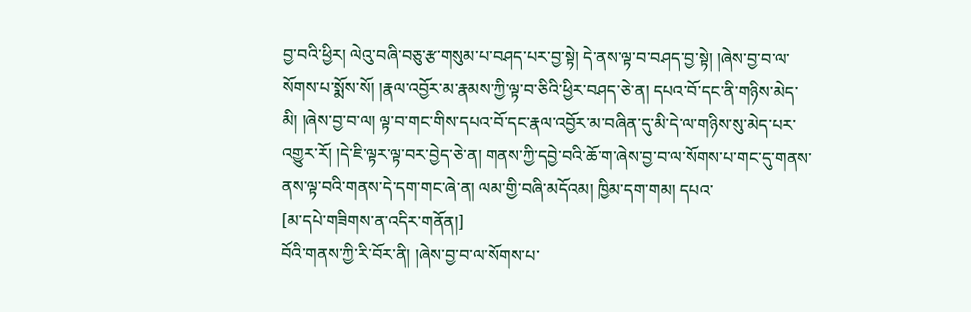བྱ་བའི་ཕྱིར། ལེའུ་བཞི་བཅུ་རྩ་གསུམ་པ་བཤད་པར་བྱ་སྟེ། དེ་ནས་ལྟ་བ་བཤད་བྱ་སྟེ། །ཞེས་བྱ་བ་ལ་སོགས་པ་སྨོས་སོ། །རྣལ་འབྱོར་མ་རྣམས་ཀྱི་ལྟ་བ་ཅིའི་ཕྱིར་བཤད་ཅེ་ན། དཔའ་བོ་དང་ནི་གཉིས་མེད་མི། །ཞེས་བྱ་བ་ལ། ལྟ་བ་གང་གིས་དཔའ་བོ་དང་རྣལ་འབྱོར་མ་བཞིན་དུ་མི་དེ་ལ་གཉིས་སུ་མེད་པར་འགྱུར་རོ། །དེ་ཇི་ལྟར་ལྟ་བར་བྱེད་ཅེ་ན། གནས་ཀྱི་དབྱེ་བའི་ཆོ་ག་ཞེས་བྱ་བ་ལ་སོགས་པ་གང་དུ་གནས་ནས་ལྟ་བའི་གནས་དེ་དག་གང་ཞེ་ན། ལམ་གྱི་བཞི་མདོའམ། ཁྱིམ་དག་གམ། དཔའ་
[མ་དཔེ་གཟིགས་ན་འདིར་གནོན།]
བོའི་གནས་ཀྱི་རི་བོར་ནི། །ཞེས་བྱ་བ་ལ་སོགས་པ་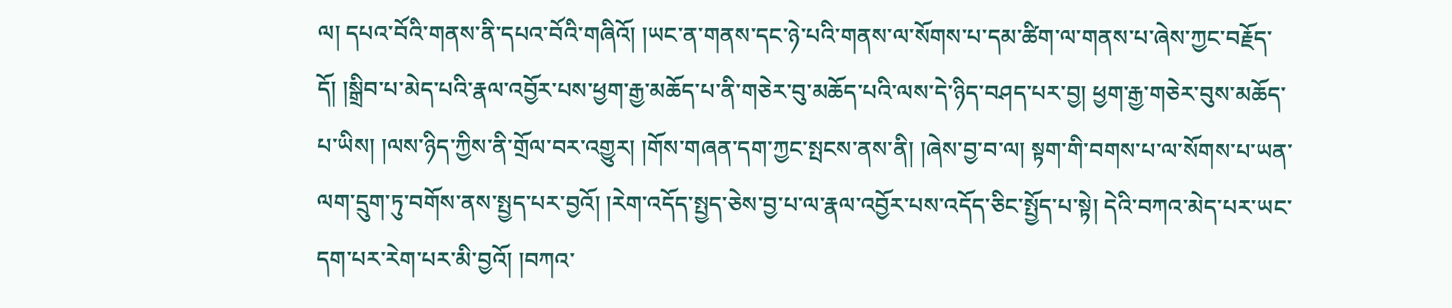ལ། དཔའ་བོའི་གནས་ནི་དཔའ་བོའི་གཞིའོ། །ཡང་ན་གནས་དང་ཉེ་པའི་གནས་ལ་སོགས་པ་དམ་ཚིག་ལ་གནས་པ་ཞེས་ཀྱང་བརྗོད་དོ། །སྒྲིབ་པ་མེད་པའི་རྣལ་འབྱོར་པས་ཕྱག་རྒྱ་མཆོད་པ་ནི་གཅེར་བུ་མཆོད་པའི་ལས་དེ་ཉིད་བཤད་པར་བྱ། ཕྱག་རྒྱ་གཅེར་བུས་མཆོད་པ་ཡིས། །ལས་ཉིད་ཀྱིས་ནི་གྲོལ་བར་འགྱུར། །གོས་གཞན་དག་ཀྱང་སྤངས་ནས་ནི། །ཞེས་བྱ་བ་ལ། སྟག་གི་བགས་པ་ལ་སོགས་པ་ཡན་ལག་དྲུག་ཏུ་བགོས་ནས་སྤྱད་པར་བྱའོ། །རེག་འདོད་སྤྱད་ཅེས་བྱ་པ་ལ་རྣལ་འབྱོར་པས་འདོད་ཅིང་སྤྱོད་པ་སྟེ། དེའི་བཀའ་མེད་པར་ཡང་དག་པར་རེག་པར་མི་བྱའོ། །བཀའ་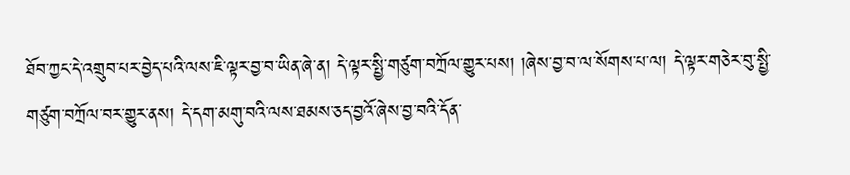ཐོབ་ཀྱང་དེ་འགྲུབ་པར་བྱེད་པའི་ལས་ཇི་ལྟར་བྱ་བ་ཡིན་ཞེ་ན། དེ་ལྟར་སྤྱི་གཙུག་བཀྲོལ་གྱུར་པས། །ཞེས་བྱ་བ་ལ་སོགས་པ་ལ། དེ་ལྟར་གཅེར་བུ་སྤྱི་གཙུག་བཀྲོལ་བར་གྱུར་ནས། དེ་དག་མགུ་བའི་ལས་ཐམས་ཅད་བྱའོ་ཞེས་བྱ་བའི་དོན་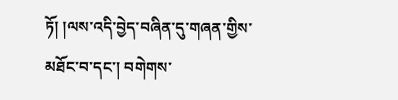ཏོ། །ལས་འདི་བྱེད་བཞིན་དུ་གཞན་གྱིས་མཐོང་བ་དང་། བགེགས་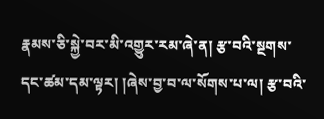རྣམས་ཅི་སྐྱེ་བར་མི་འགྱུར་རམ་ཞེ་ན། རྩ་བའི་སྔགས་དང་ཚམ་དམ་ལྟར། །ཞེས་བྱ་བ་ལ་སོགས་པ་ལ། རྩ་བའི་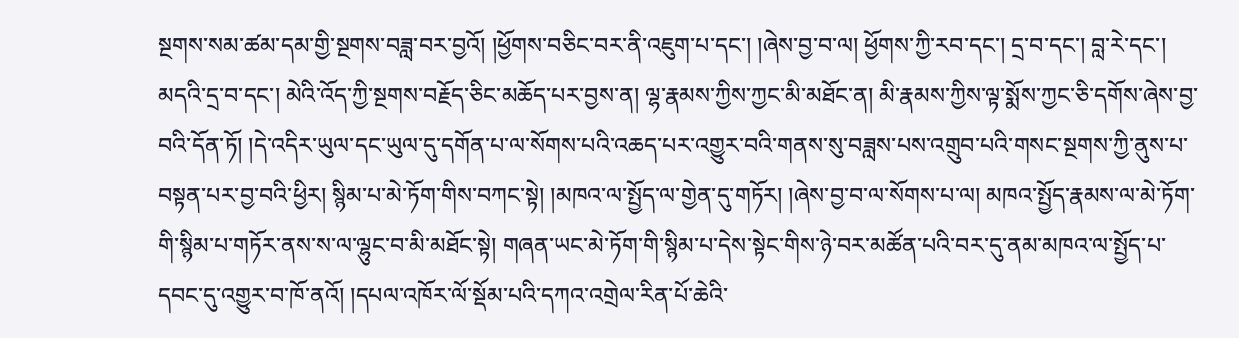སྔགས་སམ་ཚམ་དམ་གྱི་སྔགས་བཟླ་བར་བྱའོ། །ཕྱོགས་བཅིང་བར་ནི་འཇུག་པ་དང་། །ཞེས་བྱ་བ་ལ། ཕྱོགས་ཀྱི་རབ་དང་། དྲ་བ་དང་། བླ་རེ་དང་། མདའི་དྲ་བ་དང་། མེའི་འོད་ཀྱི་སྔགས་བརྗོད་ཅིང་མཆོད་པར་བྱས་ན། ལྷ་རྣམས་ཀྱིས་ཀྱང་མི་མཐོང་ན། མི་རྣམས་ཀྱིས་ལྟ་སྨོས་ཀྱང་ཅི་དགོས་ཞེས་བྱ་བའི་དོན་ཏོ། །དེ་འདིར་ཡུལ་དང་ཡུལ་དུ་དགོན་པ་ལ་སོགས་པའི་འཆད་པར་འགྱུར་བའི་གནས་སུ་བཟླས་པས་འགྲུབ་པའི་གསང་སྔགས་ཀྱི་ནུས་པ་བསྟན་པར་བྱ་བའི་ཕྱིར། སྙིམ་པ་མེ་ཏོག་གིས་བཀང་སྟེ། །མཁའ་ལ་སྤྱོད་ལ་གྱེན་དུ་གཏོར། །ཞེས་བྱ་བ་ལ་སོགས་པ་ལ། མཁའ་སྤྱོད་རྣམས་ལ་མེ་ཏོག་གི་སྙིམ་པ་གཏོར་ནས་ས་ལ་ལྷུང་བ་མི་མཐོང་སྟེ། གཞན་ཡང་མེ་ཏོག་གི་སྙིམ་པ་དེས་སྟེང་གིས་ཉེ་བར་མཚོན་པའི་བར་དུ་ནམ་མཁའ་ལ་སྤྱོད་པ་དབང་དུ་འགྱུར་བ་ཁོ་ནའོ། །དཔལ་འཁོར་ལོ་སྡོམ་པའི་དཀའ་འགྲེལ་རིན་པོ་ཆེའི་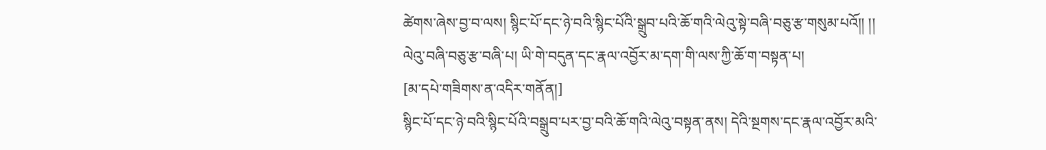ཚེགས་ཞེས་བྱ་བ་ལས། སྙིང་པོ་དང་ཉེ་བའི་སྙིང་པོའི་སྒྲུབ་པའི་ཆོ་གའི་ལེའུ་སྟེ་བཞི་བཅུ་རྩ་གསུམ་པའོ།། །།
ལེའུ་བཞི་བཅུ་རྩ་བཞི་པ། ཡི་གེ་བདུན་དང་རྣལ་འབྱོར་མ་དག་གི་ལས་ཀྱི་ཆོ་ག་བསྟན་པ།
[མ་དཔེ་གཟིགས་ན་འདིར་གནོན།]
སྙིང་པོ་དང་ཉེ་བའི་སྙིང་པོའི་བསྒྲུབ་པར་བྱ་བའི་ཆོ་གའི་ལེའུ་བསྟན་ནས། དེའི་སྔགས་དང་རྣལ་འབྱོར་མའི་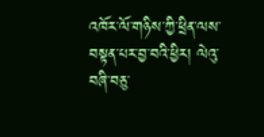འཁོར་ལོ་གཉིས་ཀྱི་ཕྲིན་ལས་བསྟན་པར་བྱ་བའི་ཕྱིར། ལེའུ་བཞི་བཅུ་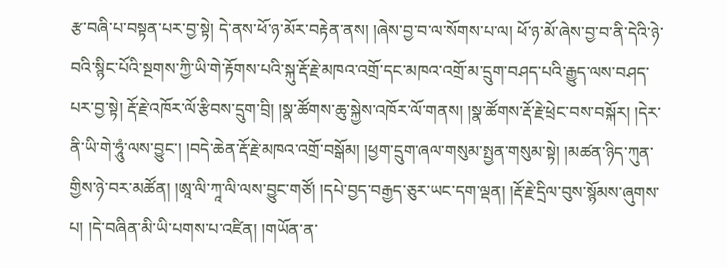རྩ་བཞི་པ་བསྟན་པར་བྱ་སྟེ། དེ་ནས་ཕོ་ཉ་མོར་བརྟེན་ནས། །ཞེས་བྱ་བ་ལ་སོགས་པ་ལ། ཕོ་ཉ་མོ་ཞེས་བྱ་བ་ནི་དེའི་ཉེ་བའི་སྙིང་པོའི་སྔགས་ཀྱི་ཡི་གེ་རྟོགས་པའི་སྐུ་རྡོ་རྗེ་མཁའ་འགྲོ་དང་མཁའ་འགྲོ་མ་དྲུག་བཤད་པའི་རྒྱུད་ལས་བཤད་པར་བྱ་སྟེ། རྡོ་རྗེ་འཁོར་ལོ་རྩིབས་དྲུག་བྲི། །སྣ་ཚོགས་ཆུ་སྐྱེས་འཁོར་ལོ་གནས། །སྣ་ཚོགས་རྡོ་རྗེ་ཕྲེང་བས་བསྐོར། །དེར་ནི་ཡི་གེ་ཧཱུཾ་ལས་བྱུང་། །བདེ་ཆེན་རྡོ་རྗེ་མཁའ་འགྲོ་བསྒོམ། །ཕྱག་དྲུག་ཞལ་གསུམ་སྤྱན་གསུམ་སྟེ། །མཚན་ཉིད་ཀུན་གྱིས་ཉེ་བར་མཚོན། །ཨཱ་ལི་ཀཱ་ལི་ལས་བྱུང་གཙོ། །དཔེ་བྱད་བརྒྱད་ཅུར་ཡང་དག་ལྡན། །རྡོ་རྗེ་དྲིལ་བུས་སྙོམས་ཞུགས་པ། །དེ་བཞིན་མི་ཡི་པགས་པ་འཛིན། །གཡོན་ན་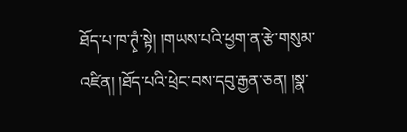ཐོད་པ་ཁ་ཊྭཾ་སྟེ། །གཡས་པའི་ཕྱག་ན་རྩེ་གསུམ་འཛིན། །ཐོད་པའི་ཕྲེང་བས་དབུ་རྒྱན་ཅན། །སྣ་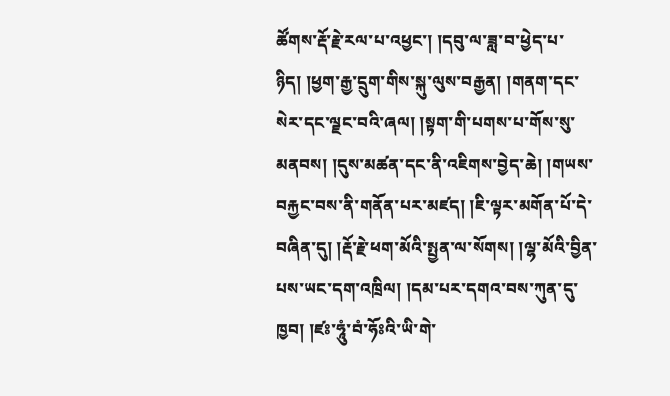ཚོགས་རྡོ་རྗེ་རལ་པ་འཕྱང་། །དབུ་ལ་ཟླ་བ་ཕྱེད་པ་ཉིད། །ཕྱག་རྒྱ་དྲུག་གིས་སྐུ་ལུས་བརྒྱན། །གནག་དང་སེར་དང་ལྗང་བའི་ཞལ། །སྟག་གི་པགས་པ་གོས་སུ་མནབས། །དུས་མཚན་དང་ནི་འཇིགས་བྱེད་ཆེ། །གཡས་བརྐྱང་བས་ནི་གནོན་པར་མཛད། །ཇི་ལྟར་མགོན་པོ་དེ་བཞིན་དུ། །རྡོ་རྗེ་ཕག་མོའི་སྤྱན་ལ་སོགས། །ལྷ་མོའི་བྱིན་པས་ཡང་དག་འཁྲིལ། །དམ་པར་དགའ་བས་ཀུན་དུ་ཁྱབ། །ཛཿ་ཧཱུཾ་བཾ་ཧོཿའི་ཡི་གེ་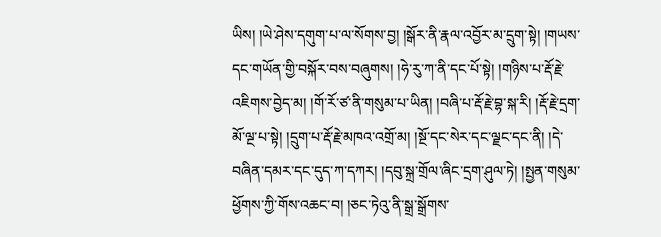ཡིས། །ཡེ་ཤེས་དགུག་པ་ལ་སོགས་བྱ། །སྒོར་ནི་རྣལ་འབྱོར་མ་དྲུག་སྟེ། །གཡས་དང་གཡོན་གྱི་བསྐོར་བས་བཞུགས། །ཧེ་རུ་ཀ་ནི་དང་པོ་སྟེ། །གཉིས་པ་རྡོ་རྗེ་འཇིགས་བྱེད་མ། །གོ་རོ་ཙ་ནི་གསུམ་པ་ཡིན། །བཞི་པ་རྡོ་རྗེ་བྷ་སྐ་རི། །རྡོ་རྗེ་དྲག་མོ་ལྔ་པ་སྟེ། །དྲུག་པ་རྡོ་རྗེ་མཁའ་འགྲོ་མ། །སྔོ་དང་སེར་དང་ལྗང་དང་ནི། །དེ་བཞིན་དམར་དང་དུད་ཀ་དཀར། །དབུ་སྐྲ་གྲོལ་ཞིང་དྲག་ཤུལ་ཏེ། །སྤྱན་གསུམ་ཕྱོགས་ཀྱི་གོས་འཆང་བ། །ཅང་ཏེའུ་ནི་སྒྲ་སྒྲོགས་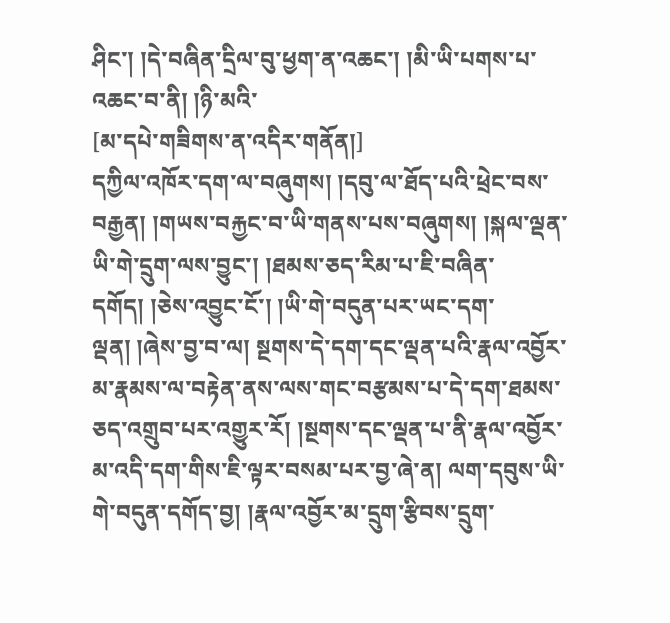ཤིང་། །དེ་བཞིན་དྲིལ་བུ་ཕྱག་ན་འཆང་། །མི་ཡི་པགས་པ་འཆང་བ་ནི། །ཉི་མའི་
[མ་དཔེ་གཟིགས་ན་འདིར་གནོན།]
དཀྱིལ་འཁོར་དག་ལ་བཞུགས། །དབུ་ལ་ཐོད་པའི་ཕྲེང་བས་བརྒྱན། །གཡས་བརྐྱང་བ་ཡི་གནས་པས་བཞུགས། །སྐལ་ལྡན་ཡི་གེ་དྲུག་ལས་བྱུང་། །ཐམས་ཅད་རིམ་པ་ཇི་བཞིན་དགོད། །ཅེས་འབྱུང་ངོ་། །ཡི་གེ་བདུན་པར་ཡང་དག་ལྡན། །ཞེས་བྱ་བ་ལ། སྔགས་དེ་དག་དང་ལྡན་པའི་རྣལ་འབྱོར་མ་རྣམས་ལ་བརྟེན་ནས་ལས་གང་བརྩམས་པ་དེ་དག་ཐམས་ཅད་འགྲུབ་པར་འགྱུར་རོ། །སྔགས་དང་ལྡན་པ་ནི་རྣལ་འབྱོར་མ་འདི་དག་གིས་ཇི་ལྟར་བསམ་པར་བྱ་ཞེ་ན། ལག་དབུས་ཡི་གེ་བདུན་དགོད་བྱ། །རྣལ་འབྱོར་མ་དྲུག་རྩིབས་དྲུག་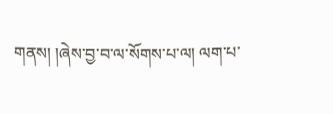གནས། །ཞེས་བྱ་བ་ལ་སོགས་པ་ལ། ལག་པ་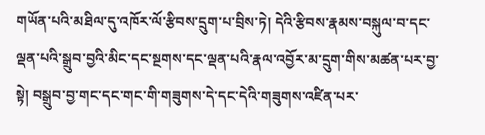གཡོན་པའི་མཐིལ་དུ་འཁོར་ལོ་རྩིབས་དྲུག་པ་བྲིས་ཏེ། དེའི་རྩིབས་རྣམས་བསྐུལ་བ་དང་ལྡན་པའི་སྒྲུབ་བྱའི་མིང་དང་སྔགས་དང་ལྡན་པའི་རྣལ་འབྱོར་མ་དྲུག་གིས་མཚན་པར་བྱ་སྟེ། བསྒྲུབ་བྱ་གང་དང་གང་གི་གཟུགས་དེ་དང་དེའི་གཟུགས་འཛིན་པར་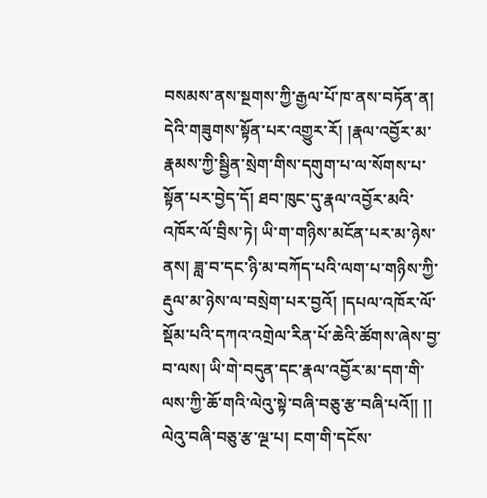བསམས་ནས་སྔགས་ཀྱི་རྒྱལ་པོ་ཁ་ནས་བཏོན་ན། དེའི་གཟུགས་སྟོན་པར་འགྱུར་རོ། །རྣལ་འབྱོར་མ་རྣམས་ཀྱི་སྦྱིན་སྲེག་གིས་དགུག་པ་ལ་སོགས་པ་སྟོན་པར་བྱེད་དོ། ཐབ་ཁུང་དུ་རྣལ་འབྱོར་མའི་འཁོར་ལོ་བྲིས་ཏེ། ཡི་ག་གཉིས་མངོན་པར་མ་ཉེས་ནས། ཟླ་བ་དང་ཉི་མ་བཀོད་པའི་ལག་པ་གཉིས་ཀྱི་རྡུལ་མ་ཉེས་ལ་བསྲེག་པར་བྱའོ། །དཔལ་འཁོར་ལོ་སྡོམ་པའི་དཀའ་འགྲེལ་རིན་པོ་ཆེའི་ཚོགས་ཞེས་བྱ་བ་ལས། ཡི་གེ་བདུན་དང་རྣལ་འབྱོར་མ་དག་གི་ལས་ཀྱི་ཆོ་གའི་ལེའུ་སྟེ་བཞི་བཅུ་རྩ་བཞི་པའོ།། །།
ལེའུ་བཞི་བཅུ་རྩ་ལྔ་པ། ངག་གི་དངོས་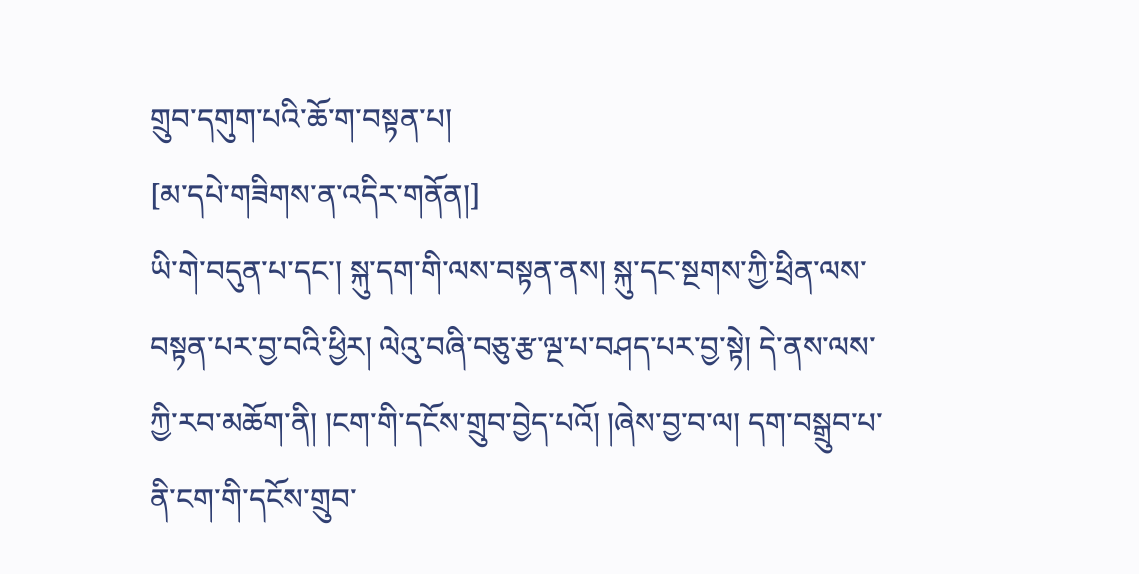གྲུབ་དགུག་པའི་ཆོ་ག་བསྟན་པ།
[མ་དཔེ་གཟིགས་ན་འདིར་གནོན།]
ཡི་གེ་བདུན་པ་དང་། སྐུ་དག་གི་ལས་བསྟན་ནས། སྐུ་དང་སྔགས་ཀྱི་ཕྲིན་ལས་བསྟན་པར་བྱ་བའི་ཕྱིར། ལེའུ་བཞི་བཅུ་རྩ་ལྔ་པ་བཤད་པར་བྱ་སྟེ། དེ་ནས་ལས་ཀྱི་རབ་མཆོག་ནི། །ངག་གི་དངོས་གྲུབ་བྱེད་པའོ། །ཞེས་བྱ་བ་ལ། དག་བསྒྲུབ་པ་ནི་ངག་གི་དངོས་གྲུབ་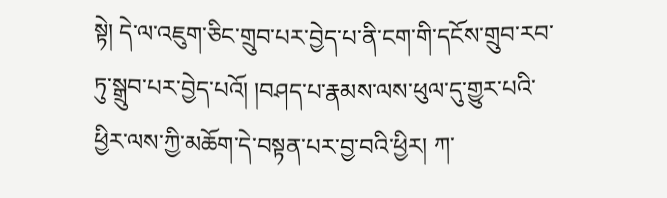སྟེ། དེ་ལ་འཇུག་ཅིང་གྲུབ་པར་བྱེད་པ་ནི་ངག་གི་དངོས་གྲུབ་རབ་ཏུ་སྒྲུབ་པར་བྱེད་པའོ། །བཤད་པ་རྣམས་ལས་ཕུལ་དུ་གྱུར་པའི་ཕྱིར་ལས་ཀྱི་མཆོག་དེ་བསྟན་པར་བྱ་བའི་ཕྱིར། ཀ་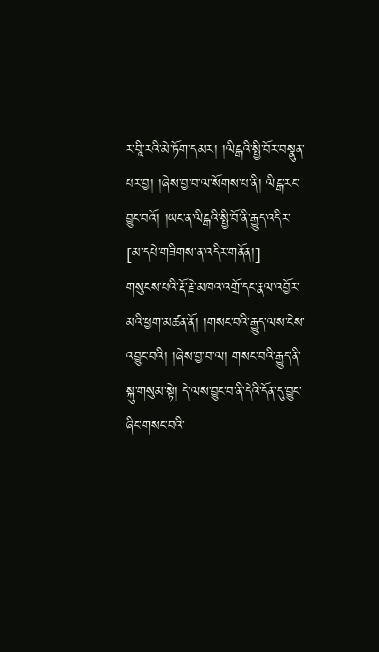ར་བཱི་རའི་མེ་ཏོག་དམར། །ལིངྒའི་སྤྱི་བོར་བསྣུན་པར་བྱ། །ཞེས་བྱ་བ་ལ་སོགས་པ་ནི། ལིངྒ་རང་བྱུང་བའོ། །ཡང་ན་ལིངྒའི་སྤྱི་བོ་ནི་རྒྱུད་འདིར་
[མ་དཔེ་གཟིགས་ན་འདིར་གནོན།]
གསུངས་པའི་རྡོ་རྗེ་མཁའ་འགྲོ་དང་རྣལ་འབྱོར་མའི་ཕྱག་མཚན་ནོ། །གསང་བའི་རྒྱུད་ལས་ངེས་འབྱུང་བའི། །ཞེས་བྱ་བ་ལ། གསང་བའི་རྒྱུད་ནི་སྐུ་གསུམ་སྟེ། དེ་ལས་བྱུང་བ་ནི་དེའི་དོན་དུ་བྱུང་ཞིང་གསང་བའི་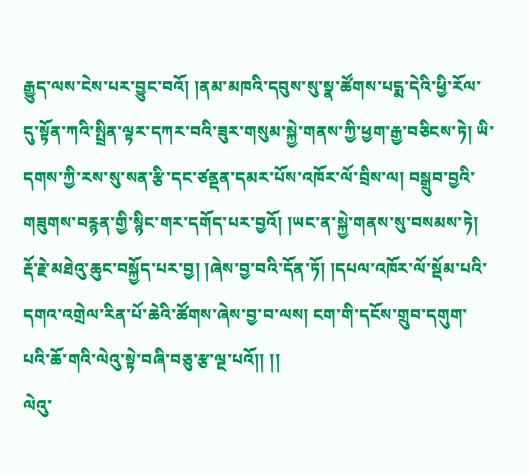རྒྱུད་ལས་ངེས་པར་བྱུང་བའོ། །ནམ་མཁའི་དབུས་སུ་སྣ་ཚོགས་པདྨ་དེའི་ཕྱི་རོལ་དུ་སྟོན་ཀའི་སྤྲིན་ལྟར་དཀར་བའི་ཟུར་གསུམ་སྐྱེ་གནས་ཀྱི་ཕྱག་རྒྱ་བཅིངས་ཏེ། ཡི་དགས་ཀྱི་རས་སུ་སན་རྩི་དང་ཙནྡན་དམར་པོས་འཁོར་ལོ་བྲིས་ལ། བསྒྲུབ་བྱའི་གཟུགས་བརྙན་གྱི་སྙིང་གར་དགོད་པར་བྱའོ། །ཡང་ན་སྐྱེ་གནས་སུ་བསམས་ཏེ། རྡོ་རྗེ་མཐེའུ་ཆུང་བསྐྱོད་པར་བྱ། །ཞེས་བྱ་བའི་དོན་ཏོ། །དཔལ་འཁོར་ལོ་སྡོམ་པའི་དགའ་འགྲེལ་རིན་པོ་ཆེའི་ཚོགས་ཞེས་བྱ་བ་ལས། ངག་གི་དངོས་གྲུབ་དགུག་པའི་ཆོ་གའི་ལེའུ་སྟེ་བཞི་བཅུ་རྩ་ལྔ་པའོ།། །།
ལེའུ་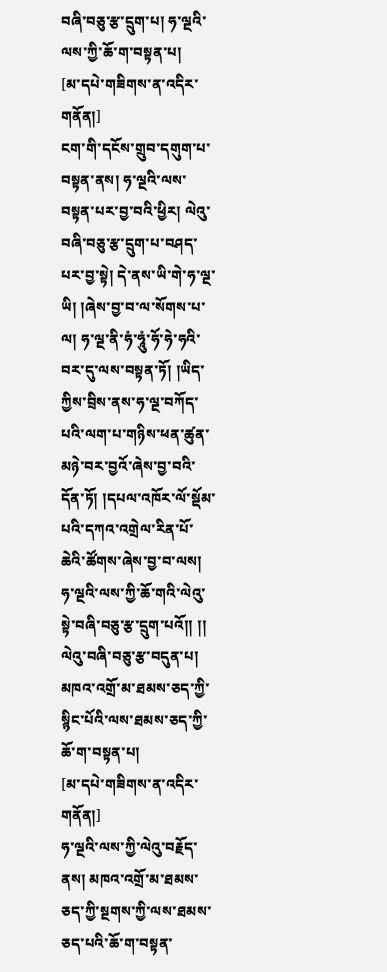བཞི་བཅུ་རྩ་དྲུག་པ། ཧ་ལྔའི་ལས་ཀྱི་ཆོ་ག་བསྟན་པ།
[མ་དཔེ་གཟིགས་ན་འདིར་གནོན།]
ངག་གི་དངོས་གྲུབ་དགུག་པ་བསྟན་ནས། ཧ་ལྔའི་ལས་བསྟན་པར་བྱ་བའི་ཕྱིར། ལེའུ་བཞི་བཅུ་རྩ་དྲུག་པ་བཤད་པར་བྱ་སྟེ། དེ་ནས་ཡི་གེ་ཧ་ལྔ་ཡི། །ཞེས་བྱ་བ་ལ་སོགས་པ་ལ། ཧ་ལྔ་ནི་ཧཾ་ཧཱུཾ་ཧོ་ཧེ་ཧའི་བར་དུ་ལས་བསྟན་ཏོ། །ཡིད་ཀྱིས་བྲིས་ནས་ཧ་ལྔ་བཀོད་པའི་ལག་པ་གཉིས་ཕན་ཚུན་མཉེ་བར་བྱའོ་ཞེས་བྱ་བའི་དོན་ཏོ། །དཔལ་འཁོར་ལོ་སྡོམ་པའི་དཀའ་འགྲེལ་རིན་པོ་ཆེའི་ཚོགས་ཞེས་བྱ་བ་ལས། ཧ་ལྔའི་ལས་ཀྱི་ཆོ་གའི་ལེའུ་སྟེ་བཞི་བཅུ་རྩ་དྲུག་པའོ།། །།
ལེའུ་བཞི་བཅུ་རྩ་བདུན་པ། མཁའ་འགྲོ་མ་ཐམས་ཅད་ཀྱི་སྙིང་པོའི་ལས་ཐམས་ཅད་ཀྱི་ཆོ་ག་བསྟན་པ།
[མ་དཔེ་གཟིགས་ན་འདིར་གནོན།]
ཧ་ལྔའི་ལས་ཀྱི་ལེའུ་བརྗོད་ནས། མཁའ་འགྲོ་མ་ཐམས་ཅད་ཀྱི་སྔགས་ཀྱི་ལས་ཐམས་ཅད་པའི་ཆོ་ག་བསྟན་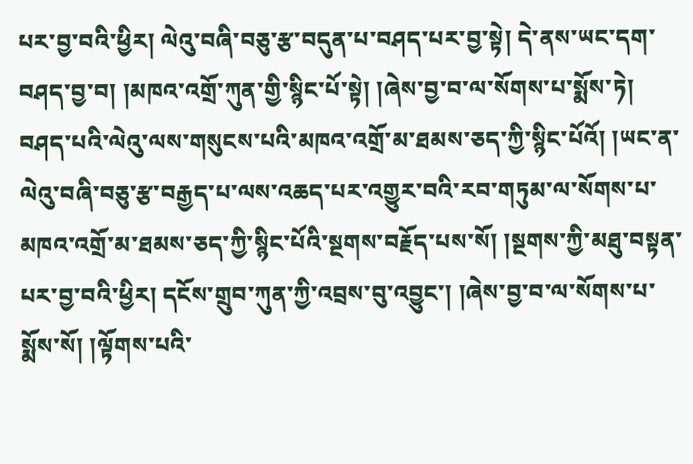པར་བྱ་བའི་ཕྱིར། ལེའུ་བཞི་བཅུ་རྩ་བདུན་པ་བཤད་པར་བྱ་སྟེ། དེ་ནས་ཡང་དག་བཤད་བྱ་བ། །མཁའ་འགྲོ་ཀུན་གྱི་སྙིང་པོ་སྟེ། །ཞེས་བྱ་བ་ལ་སོགས་པ་སྨོས་ཏེ། བཤད་པའི་ལེའུ་ལས་གསུངས་པའི་མཁའ་འགྲོ་མ་ཐམས་ཅད་ཀྱི་སྙིང་པོའོ། །ཡང་ན་ལེའུ་བཞི་བཅུ་རྩ་བརྒྱད་པ་ལས་འཆད་པར་འགྱུར་བའི་རབ་གཏུམ་ལ་སོགས་པ་མཁའ་འགྲོ་མ་ཐམས་ཅད་ཀྱི་སྙིང་པོའི་སྔགས་བརྗོད་པས་སོ། །སྔགས་ཀྱི་མཐུ་བསྟན་པར་བྱ་བའི་ཕྱིར། དངོས་གྲུབ་ཀུན་ཀྱི་འབྲས་བུ་འབྱུང་། །ཞེས་བྱ་བ་ལ་སོགས་པ་སྨོས་སོ། །ལྟོགས་པའི་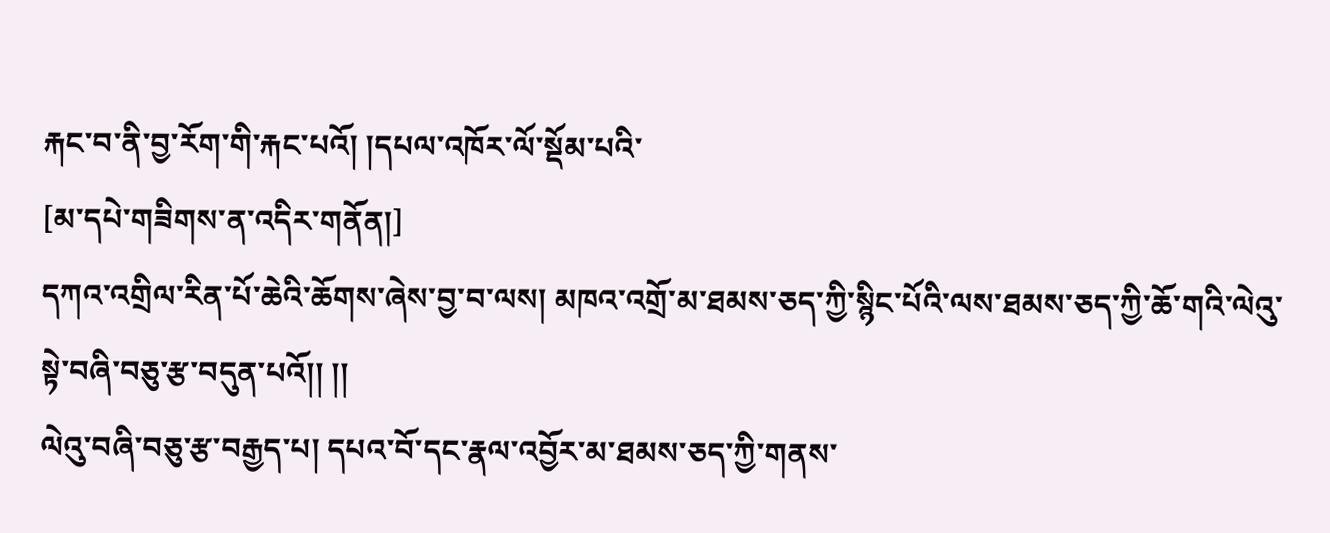རྐང་བ་ནི་བྱ་རོག་གི་རྐང་པའོ། །དཔལ་འཁོར་ལོ་སྡོམ་པའི་
[མ་དཔེ་གཟིགས་ན་འདིར་གནོན།]
དཀའ་འགྲིལ་རིན་པོ་ཆེའི་ཆོགས་ཞེས་བྱ་བ་ལས། མཁའ་འགྲོ་མ་ཐམས་ཅད་ཀྱི་སྙིང་པོའི་ལས་ཐམས་ཅད་ཀྱི་ཆོ་གའི་ལེའུ་སྟེ་བཞི་བཅུ་རྩ་བདུན་པའོ།། །།
ལེའུ་བཞི་བཅུ་རྩ་བརྒྱད་པ། དཔའ་བོ་དང་རྣལ་འབྱོར་མ་ཐམས་ཅད་ཀྱི་གནས་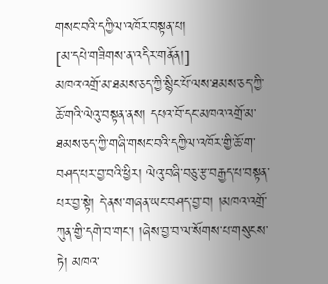གསང་བའི་དཀྱིལ་འཁོར་བསྟན་པ།
[མ་དཔེ་གཟིགས་ན་འདིར་གནོན།]
མཁའ་འགྲོ་མ་ཐམས་ཅད་ཀྱི་སྙིང་པོ་ལས་ཐམས་ཅད་ཀྱི་ཆོ་གའི་ལེའུ་བསྟན་ནས། དཔའ་བོ་དང་མཁའ་འགྲོ་མ་ཐམས་ཅད་ཀྱི་གཞི་གསང་བའི་དཀྱིལ་འཁོར་གྱི་ཆོ་ག་བཤད་པར་བྱ་བའི་ཕྱིར། ལེའུ་བཞི་བཅུ་རྩ་བརྒྱད་པ་བསྟན་པར་བྱ་སྟེ། དེ་ནས་གཞན་ཡང་བཤད་བྱ་བ། །མཁའ་འགྲོ་ཀུན་གྱི་དགེ་བ་གང་། །ཞེས་བྱ་བ་ལ་སོགས་པ་གསུངས་ཏེ། མཁའ་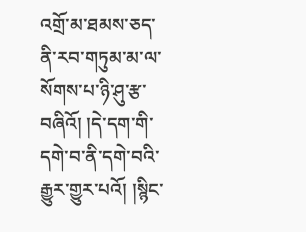འགྲོ་མ་ཐམས་ཅད་ནི་རབ་གཏུམ་མ་ལ་སོགས་པ་ཉི་ཤུ་རྩ་བཞིའོ། །དེ་དག་གི་དགེ་བ་ནི་དགེ་བའི་རྒྱུར་གྱུར་པའོ། །སྙིང་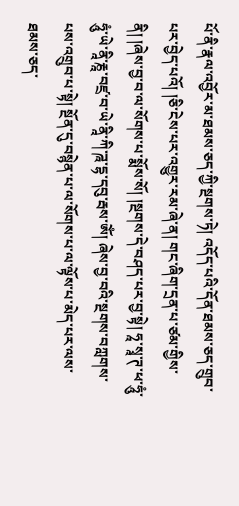པོ་ནི་རྣལ་འབྱོར་མ་ཐམས་ཅད་ཀྱི་སྔགས་ཏེ། འདོད་པའི་དོན་ཐམས་ཅད་གྲུབ་པར་བྱེད་པའོ། །ཅི་ངེས་པར་འགྱུར་རམ་ཞེ་ན། གང་ཞིག་དྲན་པ་ཙམ་གྱིས་ནི། །ཞེས་བྱ་བ་ལ་སོགས་པ་སྨོས་སོ། །སྔགས་དེ་བཤད་པར་བྱ་སྟེ། ཧཱ་སྭཱ་ཊ་ཕ་ཧཱུཾ་ཧཱུཾ་ཡེ་ནཱི་རྞཱ་བཛྲ་བ་ཡེ་ནཱི་ཀི་ཌཱ་དྷ་དབུ་རྦས་ཨོཾ། ཞེས་བྱ་བའི་སྔགས་བཀླགས་པས་འགྲུབ་པ་སྟེ། སྔོན་དུ་བསྙེན་པ་ལ་སོགས་པ་ལ་ལྟོས་པ་མེད་པར་ལས་ཐམས་ཅད་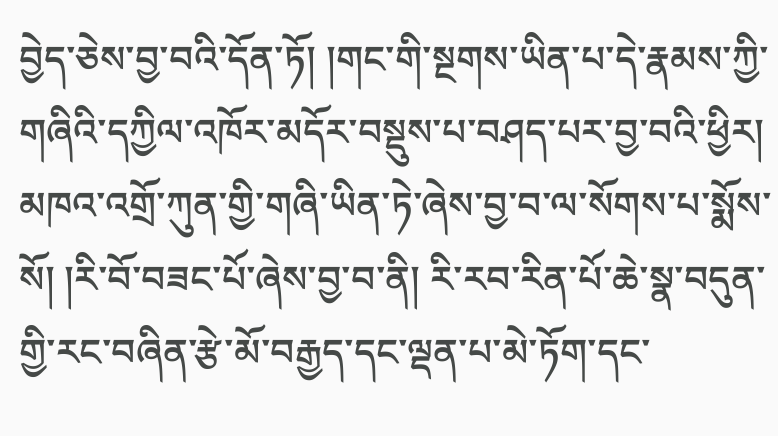བྱེད་ཅེས་བྱ་བའི་དོན་ཏོ། །གང་གི་སྔགས་ཡིན་པ་དེ་རྣམས་ཀྱི་གཞིའི་དཀྱིལ་འཁོར་མདོར་བསྡུས་པ་བཤད་པར་བྱ་བའི་ཕྱིར། མཁའ་འགྲོ་ཀུན་གྱི་གཞི་ཡིན་ཏེ་ཞེས་བྱ་བ་ལ་སོགས་པ་སྨོས་སོ། །རི་བོ་བཟང་པོ་ཞེས་བྱ་བ་ནི། རི་རབ་རིན་པོ་ཆེ་སྣ་བདུན་གྱི་རང་བཞིན་རྩེ་མོ་བརྒྱད་དང་ལྡན་པ་མེ་ཏོག་དང་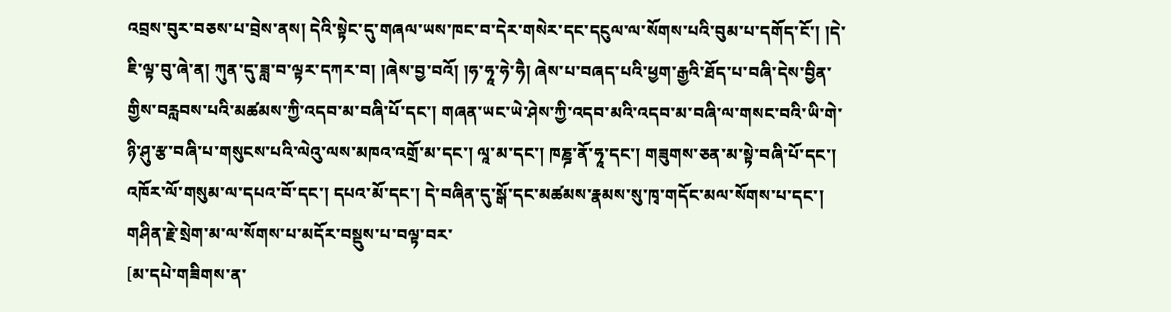འབྲས་བུར་བཅས་པ་བྲེས་ནས། དེའི་སྟེང་དུ་གཞལ་ཡས་ཁང་བ་དེར་གསེར་དང་དངུལ་ལ་སོགས་པའི་བུམ་པ་དགོད་ངོ་། །དེ་ཇི་ལྟ་བུ་ཞེ་ན། ཀུན་དུ་ཟླ་བ་ལྟར་དཀར་བ། །ཞེས་བྱ་བའོ། །ཧ་ཧཱ་ཧེ་ཧཻ། ཞེས་པ་བཞད་པའི་ཕྱག་རྒྱའི་ཐོད་པ་བཞི་དེས་བྱིན་གྱིས་བརླབས་པའི་མཚམས་ཀྱི་འདབ་མ་བཞི་པོ་དང་། གཞན་ཡང་ཡེ་ཤེས་ཀྱི་འདབ་མའི་འདབ་མ་བཞི་ལ་གསང་བའི་ཡི་གེ་ཉི་ཤུ་རྩ་བཞི་པ་གསུངས་པའི་ལེའུ་ལས་མཁའ་འགྲོ་མ་དང་། ལཱ་མ་དང་། ཁཎྜ་ནོ་ཧཱ་དང་། གཟུགས་ཅན་མ་སྟེ་བཞི་པོ་དང་། འཁོར་ལོ་གསུམ་ལ་དཔའ་བོ་དང་། དཔའ་མོ་དང་། དེ་བཞིན་དུ་སྒོ་དང་མཚམས་རྣམས་སུ་ཁྭ་གདོང་མལ་སོགས་པ་དང་། གཤིན་རྗེ་སྲེག་མ་ལ་སོགས་པ་མདོར་བསྡུས་པ་བལྟ་བར་
[མ་དཔེ་གཟིགས་ན་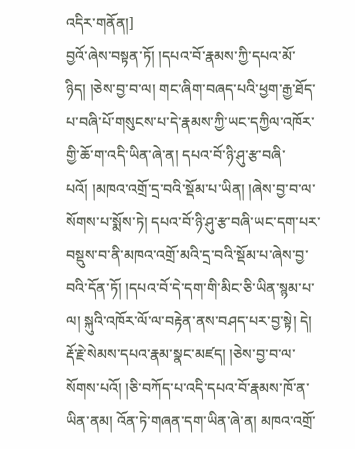འདིར་གནོན།]
བྱའོ་ཞེས་བསྟན་ཏོ། །དཔའ་བོ་རྣམས་ཀྱི་དཔའ་མོ་ཉིད། །ཅེས་བྱ་བ་ལ། གང་ཞིག་བཞད་པའི་ཕྱག་རྒྱ་ཐོད་པ་བཞི་པོ་གསུངས་པ་དེ་རྣམས་ཀྱི་ཡང་དཀྱིལ་འཁོར་གྱི་ཆོ་ག་འདི་ཡིན་ཞེ་ན། དཔའ་བོ་ཉི་ཤུ་རྩ་བཞི་པའོ། །མཁའ་འགྲོ་དྲ་བའི་སྡོམ་པ་ཡིན། །ཞེས་བྱ་བ་ལ་སོགས་པ་སྨོས་ཏེ། དཔའ་བོ་ཉི་ཤུ་རྩ་བཞི་ཡང་དག་པར་བསྡུས་བ་ནི་མཁའ་འགྲོ་མའི་དྲ་བའི་སྡོམ་པ་ཞེས་བྱ་བའི་དོན་ཏོ། །དཔའ་བོ་དེ་དག་གི་མིང་ཅི་ཡིན་སྙམ་པ་ལ། སྐུའི་འཁོར་ལོ་ལ་བརྟེན་ནས་བཤད་པར་བྱ་སྟེ། དེ། རྡོ་རྗེ་སེམས་དཔའ་རྣམ་སྣང་མཛད། །ཅེས་བྱ་བ་ལ་སོགས་པའོ། །ཅི་བཀོད་པ་འདི་དཔའ་བོ་རྣམས་ཁོ་ན་ཡིན་ནམ། འོན་ཏེ་གཞན་དག་ཡིན་ཞེ་ན། མཁའ་འགྲོ་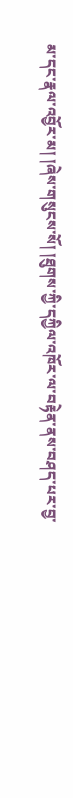མ་དང་རྣལ་འབྱོར་མ། །ཞེས་གསུངས་སོ། །ཐུགས་ཀྱི་དཀྱིལ་འཁོར་ལ་བརྟེན་ནས་བཤད་པར་བྱ་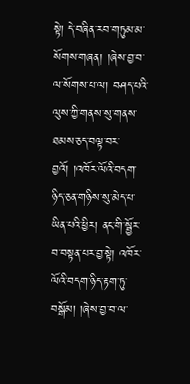སྟེ། དེ་བཞིན་རབ་གཏུམ་མ་སོགས་གཞན། །ཞེས་བྱ་བ་ལ་སོགས་པ་ལ། བཤད་པའི་ལུས་ཀྱི་གནས་སུ་གནས་ཐམས་ཅད་བལྟ་བར་བྱའོ། །འཁོར་ལོའི་བདག་ཉིད་ཅན་གཉིས་སུ་མེད་པ་ཡིན་པའི་ཕྱིར། ནང་གི་སྦྱོར་བ་བསྟན་པར་བྱ་སྟེ། འཁོར་ལོའི་བདག་ཉིད་རྟག་ཏུ་བསྒོམ། །ཞེས་བྱ་བ་ལ་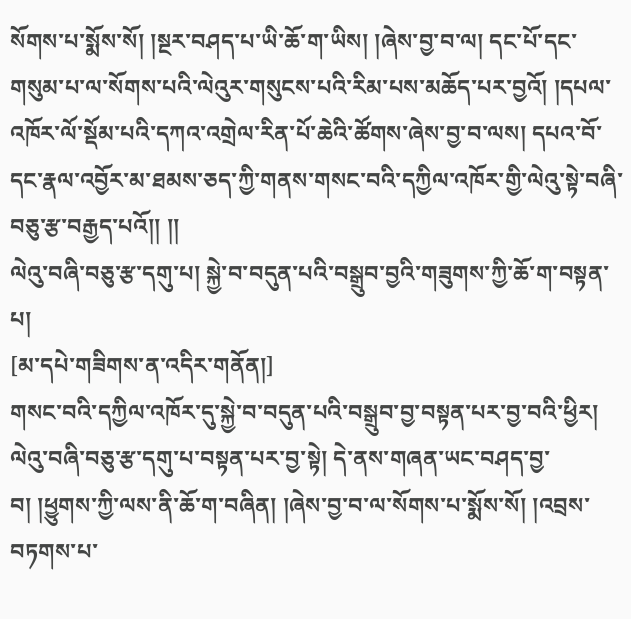སོགས་པ་སྨོས་སོ། །སྔར་བཤད་པ་ཡི་ཆོ་ག་ཡིས། །ཞེས་བྱ་བ་ལ། དང་པོ་དང་གསུམ་པ་ལ་སོགས་པའི་ལེའུར་གསུངས་པའི་རིམ་པས་མཆོད་པར་བྱའོ། །དཔལ་འཁོར་ལོ་སྡོམ་པའི་དཀའ་འགྲེལ་རིན་པོ་ཆེའི་ཚོགས་ཞེས་བྱ་བ་ལས། དཔའ་བོ་དང་རྣལ་འབྱོར་མ་ཐམས་ཅད་ཀྱི་གནས་གསང་བའི་དཀྱིལ་འཁོར་གྱི་ལེའུ་སྟེ་བཞི་བཅུ་རྩ་བརྒྱད་པའོ།། །།
ལེའུ་བཞི་བཅུ་རྩ་དགུ་པ། སྐྱེ་བ་བདུན་པའི་བསྒྲུབ་བྱའི་གཟུགས་ཀྱི་ཆོ་ག་བསྟན་པ།
[མ་དཔེ་གཟིགས་ན་འདིར་གནོན།]
གསང་བའི་དཀྱིལ་འཁོར་དུ་སྐྱེ་བ་བདུན་པའི་བསྒྲུབ་བྱ་བསྟན་པར་བྱ་བའི་ཕྱིར། ལེའུ་བཞི་བཅུ་རྩ་དགུ་པ་བསྟན་པར་བྱ་སྟེ། དེ་ནས་གཞན་ཡང་བཤད་བྱ་བ། །ཕྱུགས་ཀྱི་ལས་ནི་ཆོ་ག་བཞིན། །ཞེས་བྱ་བ་ལ་སོགས་པ་སྨོས་སོ། །འབྲས་བཏགས་པ་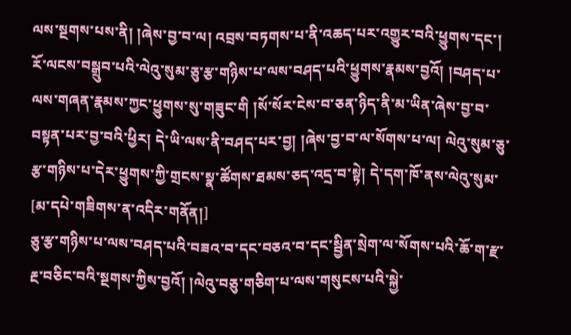ལས་སྔགས་པས་ནི། །ཞེས་བྱ་བ་ལ། འབྲས་བཏགས་པ་ནི་འཆད་པར་འགྱུར་བའི་ཕྱུགས་དང་། རོ་ལངས་བསྒྲུབ་པའི་ལེའུ་སུམ་ཅུ་རྩ་གཉིས་པ་ལས་བཤད་པའི་ཕྱུགས་རྣམས་བྱའོ། །བཤད་པ་ལས་གཞན་རྣམས་ཀྱང་ཕྱུགས་སུ་གཟུང་གི །སོ་སོར་ངེས་བ་ཅན་ཉིད་ནི་མ་ཡིན་ཞེས་བྱ་བ་བསྟན་པར་བྱ་བའི་ཕྱིར། དེ་ཡི་ལས་ནི་བཤད་པར་བྱ། །ཞེས་བྱ་བ་ལ་སོགས་པ་ལ། ལེའུ་སུམ་ཅུ་རྩ་གཉིས་པ་དེར་ཕྱུགས་ཀྱི་གྲངས་སྣ་ཚོགས་ཐམས་ཅད་འདྲ་བ་སྟེ། དེ་དག་ཁོ་ནས་ལེའུ་སུམ་
[མ་དཔེ་གཟིགས་ན་འདིར་གནོན།]
ཅུ་རྩ་གཉིས་པ་ལས་བཤད་པའི་བཟའ་བ་དང་བཅའ་བ་དང་སྦྱིན་སྲེག་ལ་སོགས་པའི་ཆོ་ག་རྫ་རྔ་བཅིང་བའི་སྔགས་ཀྱིས་བྱའོ། །ལེའུ་བཅུ་གཅིག་པ་ལས་གསུངས་པའི་སྐྱེ་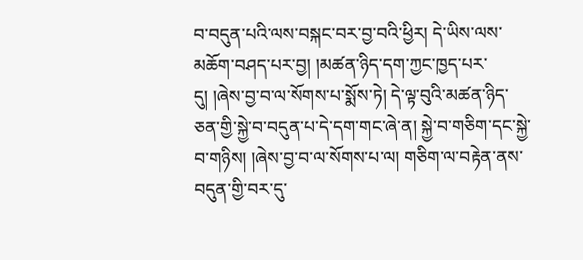བ་བདུན་པའི་ལས་བསྐང་བར་བྱ་བའི་ཕྱིར། དེ་ཡིས་ལས་མཆོག་བཤད་པར་བྱ། །མཚན་ཉིད་དག་ཀྱང་ཁྱད་པར་དུ། །ཞེས་བྱ་བ་ལ་སོགས་པ་སྨོས་ཏེ། དེ་ལྟ་བུའི་མཚན་ཉིད་ཅན་གྱི་སྐྱེ་བ་བདུན་པ་དེ་དག་གང་ཞེ་ན། སྐྱེ་བ་གཅིག་དང་སྐྱེ་བ་གཉིས། །ཞེས་བྱ་བ་ལ་སོགས་པ་ལ། གཅིག་ལ་བརྟེན་ནས་བདུན་གྱི་བར་དུ་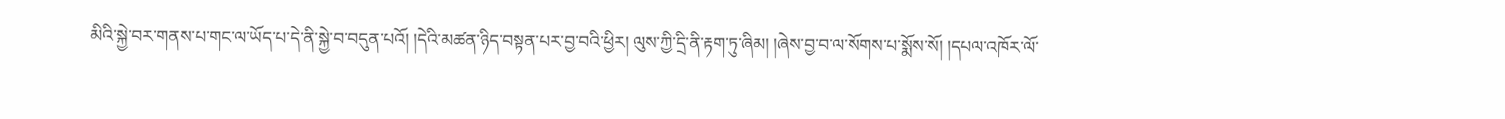མིའི་སྐྱེ་བར་གནས་པ་གང་ལ་ཡོད་པ་དེ་ནི་སྐྱེ་བ་བདུན་པའོ། །དེའི་མཚན་ཉིད་བསྟན་པར་བྱ་བའི་ཕྱིར། ལུས་ཀྱི་དྲི་ནི་རྟག་ཏུ་ཞིམ། །ཞེས་བྱ་བ་ལ་སོགས་པ་སྨོས་སོ། །དཔལ་འཁོར་ལོ་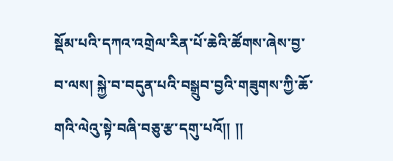སྡོམ་པའི་དཀའ་འགྲེལ་རིན་པོ་ཆེའི་ཚོགས་ཞེས་བྱ་བ་ལས། སྐྱེ་བ་བདུན་པའི་བསྒྲུབ་བྱའི་གཟུགས་ཀྱི་ཆོ་གའི་ལེའུ་སྟེ་བཞི་བཅུ་རྩ་དགུ་པའོ།། །།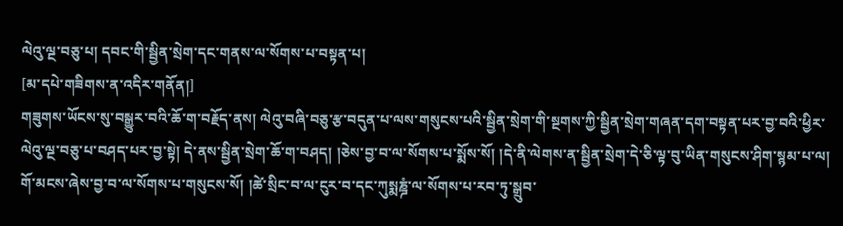ལེའུ་ལྔ་བཅུ་པ། དབང་གི་སྦྱིན་སྲེག་དང་གནས་ལ་སོགས་པ་བསྟན་པ།
[མ་དཔེ་གཟིགས་ན་འདིར་གནོན།]
གཟུགས་ཡོངས་སུ་བསྒྱུར་བའི་ཆོ་ག་བརྗོད་ནས། ལེའུ་བཞི་བཅུ་རྩ་བདུན་པ་ལས་གསུངས་པའི་སྦྱིན་སྲེག་གི་སྔགས་ཀྱི་སྦྱིན་སྲེག་གཞན་དག་བསྟན་པར་བྱ་བའི་ཕྱིར་ལེའུ་ལྔ་བཅུ་པ་བཤད་པར་བྱ་སྟེ། དེ་ནས་སྦྱིན་སྲེག་ཆོ་ག་བཤད། །ཅེས་བྱ་བ་ལ་སོགས་པ་སྨོས་སོ། །དེ་ནི་ལེགས་ན་སྦྱིན་སྲེག་དེ་ཅི་ལྟ་བུ་ཡིན་གསུངས་ཤིག་སྙམ་པ་ལ། གོ་མངས་ཞེས་བྱ་བ་ལ་སོགས་པ་གསུངས་སོ། །ཚེ་སྲིང་བ་ལ་ངུར་བ་དང་ཀུསྨཎྜཾ་ལ་སོགས་པ་རབ་ཏུ་སྒྲུབ་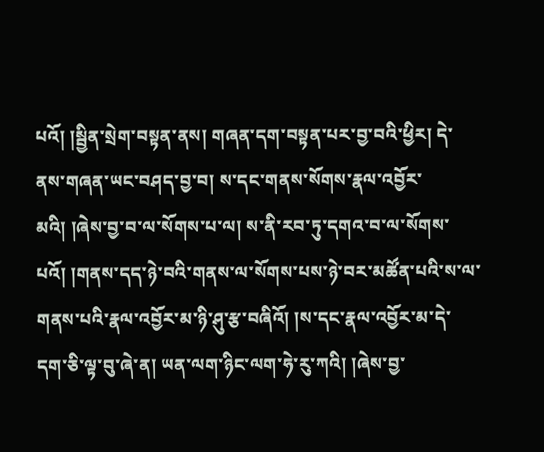པའོ། །སྦྱིན་སྲེག་བསྟན་ནས། གཞན་དག་བསྟན་པར་བྱ་བའི་ཕྱིར། དེ་ནས་གཞན་ཡང་བཤད་བྱ་བ། ས་དང་གནས་སོགས་རྣལ་འབྱོར་མའི། །ཞེས་བྱ་བ་ལ་སོགས་པ་ལ། ས་ནི་རབ་ཏུ་དགའ་བ་ལ་སོགས་པའོ། །གནས་དད་ཉེ་བའི་གནས་ལ་སོགས་པས་ཉེ་བར་མཚོན་པའི་ས་ལ་གནས་པའི་རྣལ་འབྱོར་མ་ཉི་ཤུ་རྩ་བཞིའོ། །ས་དང་རྣལ་འབྱོར་མ་དེ་དག་ཅི་ལྟ་བུ་ཞེ་ན། ཡན་ལག་ཉིང་ལག་ཧེ་རུ་ཀའི། །ཞེས་བྱ་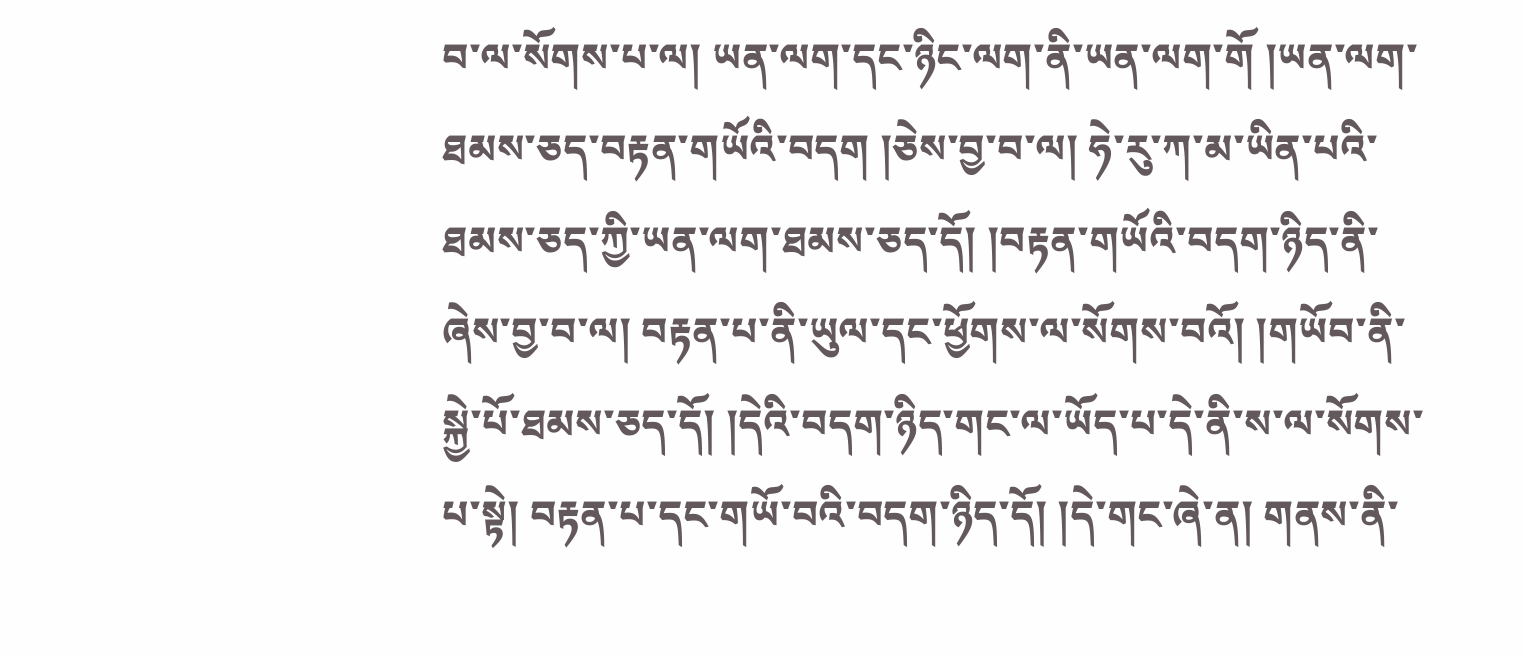བ་ལ་སོགས་པ་ལ། ཡན་ལག་དང་ཉིང་ལག་ནི་ཡན་ལག་གོ །ཡན་ལག་ཐམས་ཅད་བརྟན་གཡོའི་བདག །ཅེས་བྱ་བ་ལ། ཧེ་རུ་ཀ་མ་ཡིན་པའི་ཐམས་ཅད་ཀྱི་ཡན་ལག་ཐམས་ཅད་དོ། །བརྟན་གཡོའི་བདག་ཉིད་ནི་ཞེས་བྱ་བ་ལ། བརྟན་པ་ནི་ཡུལ་དང་ཕྱོགས་ལ་སོགས་བའོ། །གཡོབ་ནི་སྐྱེ་པོ་ཐམས་ཅད་དོ། །དེའི་བདག་ཉིད་གང་ལ་ཡོད་པ་དེ་ནི་ས་ལ་སོགས་པ་སྟེ། བརྟན་པ་དང་གཡོ་བའི་བདག་ཉིད་དོ། །དེ་གང་ཞེ་ན། གནས་ནི་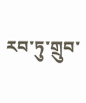རབ་ཏུ་གྲུབ་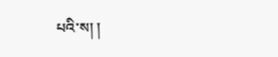པའི་ས། །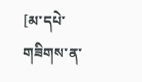[མ་དཔེ་གཟིགས་ན་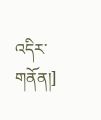འདིར་གནོན།]